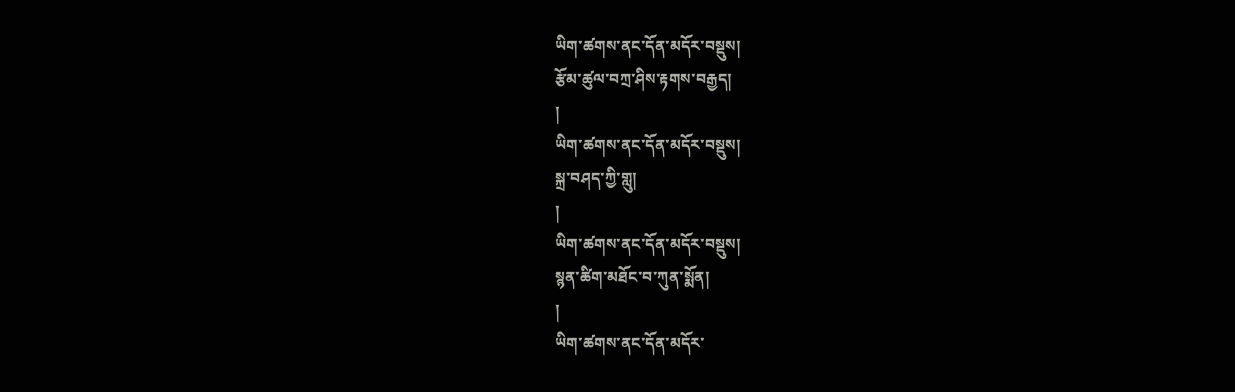ཡིག་ཚགས་ནང་དོན་མདོར་བསྡུས།
རྩོམ་ཚུལ་བཀྲ་ཤིས་རྟགས་བརྒྱད།
།
ཡིག་ཚགས་ནང་དོན་མདོར་བསྡུས།
སྐྲ་བཤད་ཀྱི་གླུ།
།
ཡིག་ཚགས་ནང་དོན་མདོར་བསྡུས།
སྙན་ཚིག་མཐོང་བ་ཀུན་སྨོན།
།
ཡིག་ཚགས་ནང་དོན་མདོར་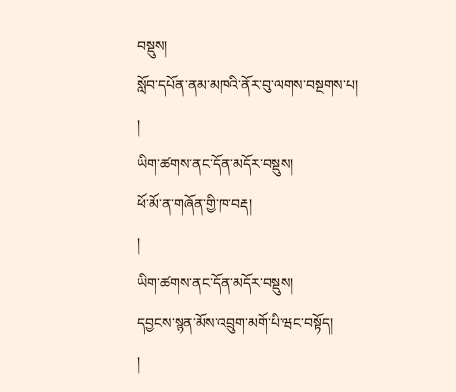བསྡུས།
སློབ་དཔོན་ནམ་མཁའི་ནོར་བུ་ལགས་བསྔགས་པ།
།
ཡིག་ཚགས་ནང་དོན་མདོར་བསྡུས།
ཕོ་མོ་ན་གཞོན་གྱི་ཁ་བརྡ།
།
ཡིག་ཚགས་ནང་དོན་མདོར་བསྡུས།
དབྱངས་སྙན་མོས་འབྲུག་མགོ་པི་ཝང་བསྟོད།
།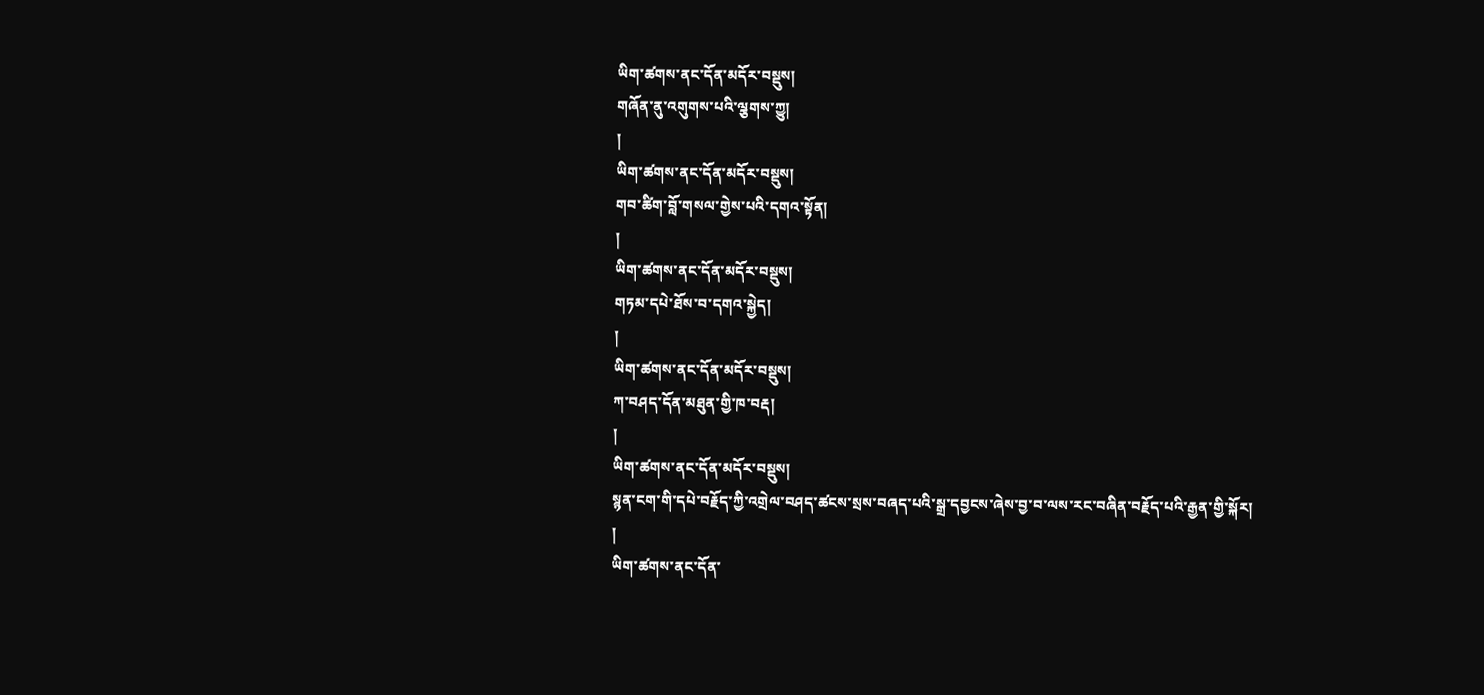ཡིག་ཚགས་ནང་དོན་མདོར་བསྡུས།
གཞོན་ནུ་འགུགས་པའི་ལྕགས་ཀྱུ།
།
ཡིག་ཚགས་ནང་དོན་མདོར་བསྡུས།
གབ་ཚིག་བློ་གསལ་གྱེས་པའི་དགའ་སྟོན།
།
ཡིག་ཚགས་ནང་དོན་མདོར་བསྡུས།
གཏམ་དཔེ་ཐོས་བ་དགའ་སྐྱེད།
།
ཡིག་ཚགས་ནང་དོན་མདོར་བསྡུས།
ཀ་བཤད་དོན་མཐུན་གྱི་ཁ་བརྡ།
།
ཡིག་ཚགས་ནང་དོན་མདོར་བསྡུས།
སྙན་ངག་གི་དཔེ་བརྗོད་ཀྱི་འགྲེལ་བཤད་ཚངས་སྲས་བཞད་པའི་སྒྲ་དབྱངས་ཞེས་བྱ་བ་ལས་རང་བཞིན་བརྗོད་པའི་རྒྱན་གྱི་སྐོར།
།
ཡིག་ཚགས་ནང་དོན་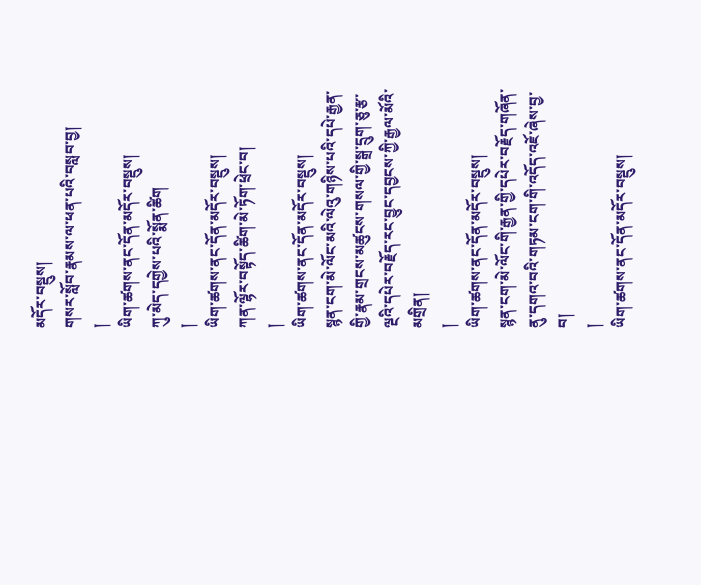མདོར་བསྡུས།
གསར་སློབ་རྣམས་ལ་ཕན་པའི་བསླབ་བྱ།
།
ཡིག་ཚགས་ནང་དོན་མདོར་བསྡུས།
ཀུ་མེད་དགྱེས་པའི་སྨོན་ཚིག
།
ཡིག་ཚགས་ནང་དོན་མདོར་བསྡུས།
ཀན་ལྷོར་བསྟོད་ཚིག་མེ་ཏོག་ཕྲེང་བ།
།
ཡིག་ཚགས་ནང་དོན་མདོར་བསྡུས།
སྙན་ངག་མེ་ལོང་མའི་ལེའུ་གཉིས་པའི་དཔེ་རྒྱན་གྱི་རྣམ་གྲངས་མཚུངས་གསལ་གྱི་སྒྲ་དྲུག་ཅུ་རྩ་ལྔའི་དཔེར་བརྗོད་རང་བྱུང་དབྱངས་ཀྱི་རྒྱལ་མོའི་མགྲིན།
།
ཡིག་ཚགས་ནང་དོན་མདོར་བསྡུས།
སྙན་ངག་མེ་ལོང་གི་རྒྱན་གྱི་དཔེར་བརྗོད་གཞོན་ནུ་དགའ་བའི་གཏམ་ངག་གི་འདོད་འཇོ་ཞེས་བྱ་བ།
།
ཡིག་ཚགས་ནང་དོན་མདོར་བསྡུས།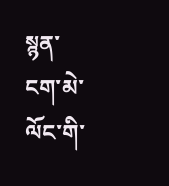སྙན་ངག་མེ་ལོང་གི་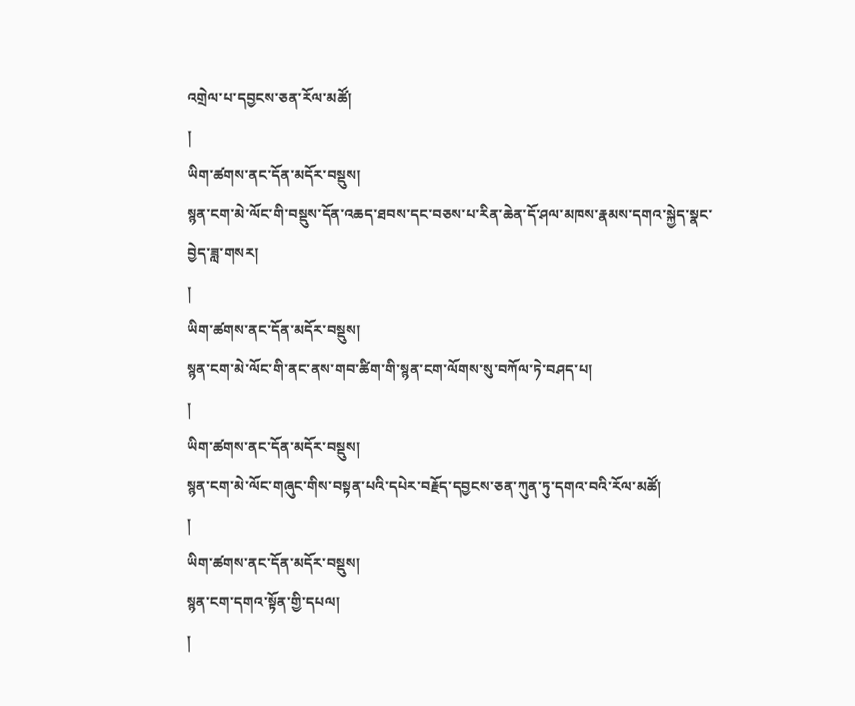འགྲེལ་པ་དབྱངས་ཅན་རོལ་མཚོ།
།
ཡིག་ཚགས་ནང་དོན་མདོར་བསྡུས།
སྙན་ངག་མེ་ལོང་གི་བསྡུས་དོན་འཆད་ཐབས་དང་བཅས་པ་རིན་ཆེན་དོ་ཤལ་མཁས་རྣམས་དགའ་སྐྱེད་སྣང་བྱེད་ཟླ་གསར།
།
ཡིག་ཚགས་ནང་དོན་མདོར་བསྡུས།
སྙན་ངག་མེ་ལོང་གི་ནང་ནས་གབ་ཚིག་གི་སྙན་ངག་ལོགས་སུ་བཀོལ་ཏེ་བཤད་པ།
།
ཡིག་ཚགས་ནང་དོན་མདོར་བསྡུས།
སྙན་ངག་མེ་ལོང་གཞུང་གིས་བསྟན་པའི་དཔེར་བརྗོད་དབྱངས་ཅན་ཀུན་ཏུ་དགའ་བའི་རོལ་མཚོ།
།
ཡིག་ཚགས་ནང་དོན་མདོར་བསྡུས།
སྙན་ངག་དགའ་སྟོན་གྱི་དཔལ།
།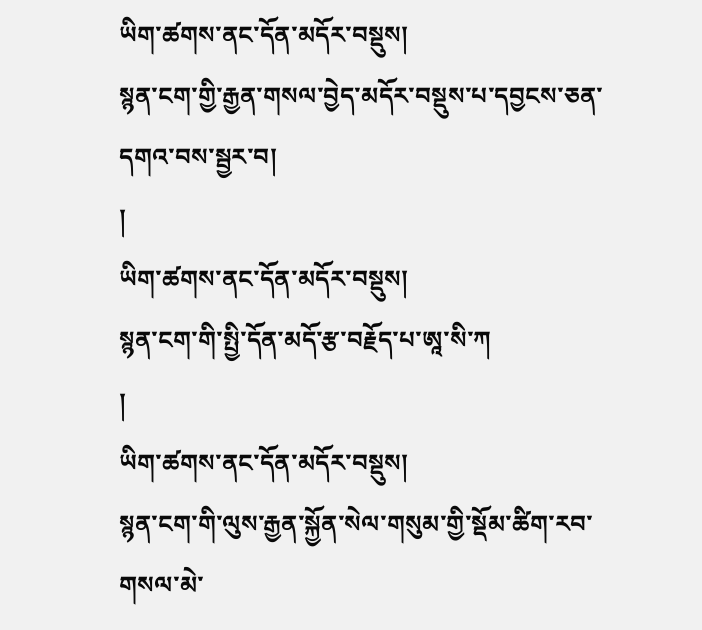ཡིག་ཚགས་ནང་དོན་མདོར་བསྡུས།
སྙན་ངག་གྱི་རྒྱན་གསལ་བྱེད་མདོར་བསྡུས་པ་དབྱངས་ཅན་དགའ་བས་སྦྱར་བ།
།
ཡིག་ཚགས་ནང་དོན་མདོར་བསྡུས།
སྙན་ངག་གི་སྤྱི་དོན་མདོ་རྩ་བརྗོད་པ་ཨཱ་སི་ཀ
།
ཡིག་ཚགས་ནང་དོན་མདོར་བསྡུས།
སྙན་ངག་གི་ལུས་རྒྱན་སྐྱོན་སེལ་གསུམ་གྱི་སྡོམ་ཚིག་རབ་གསལ་མེ་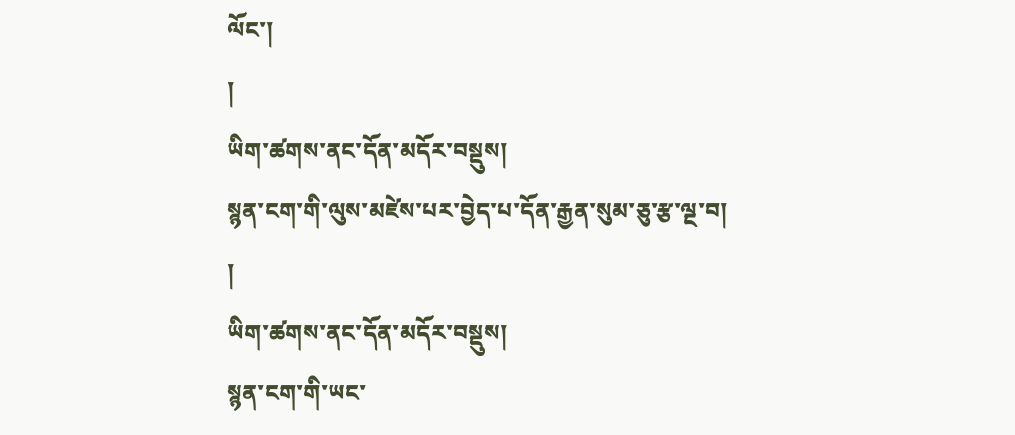ལོང་།
།
ཡིག་ཚགས་ནང་དོན་མདོར་བསྡུས།
སྙན་ངག་གི་ལུས་མཛེས་པར་བྱེད་པ་དོན་རྒྱན་སུམ་ཅུ་རྩ་ལྔ་བ།
།
ཡིག་ཚགས་ནང་དོན་མདོར་བསྡུས།
སྙན་ངག་གི་ཡང་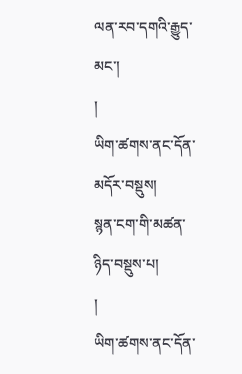ལན་རབ་དགའི་རྒྱུད་མང་།
།
ཡིག་ཚགས་ནང་དོན་མདོར་བསྡུས།
སྙན་ངག་གི་མཚན་ཉིད་བསྡུས་པ།
།
ཡིག་ཚགས་ནང་དོན་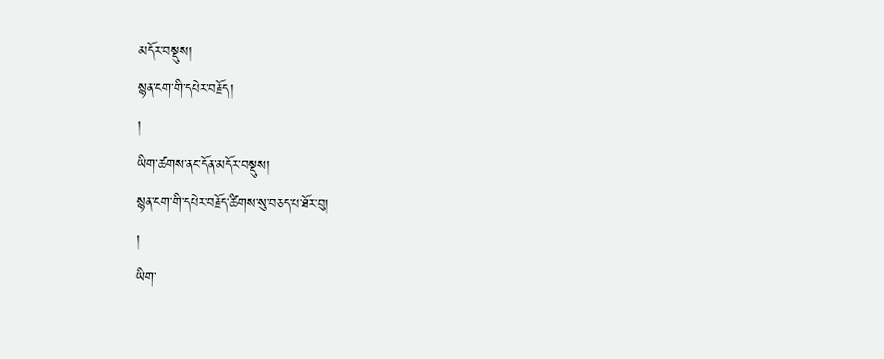མདོར་བསྡུས།
སྙན་ངག་གི་དཔེར་བརྗོད།
།
ཡིག་ཚགས་ནང་དོན་མདོར་བསྡུས།
སྙན་ངག་གི་དཔེར་བརྗོད་ཚིགས་སུ་བཅད་པ་ཐོར་བུ།
།
ཡིག་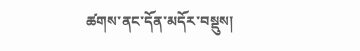ཚགས་ནང་དོན་མདོར་བསྡུས།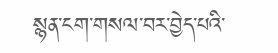སྙན་ངག་གསལ་བར་བྱེད་པའི་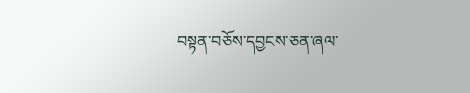བསྟན་བཅོས་དབྱངས་ཅན་ཞལ་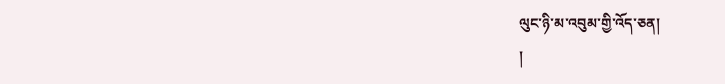ལུང་ཉི་མ་འབུམ་གྱི་འོད་ཅན།
།